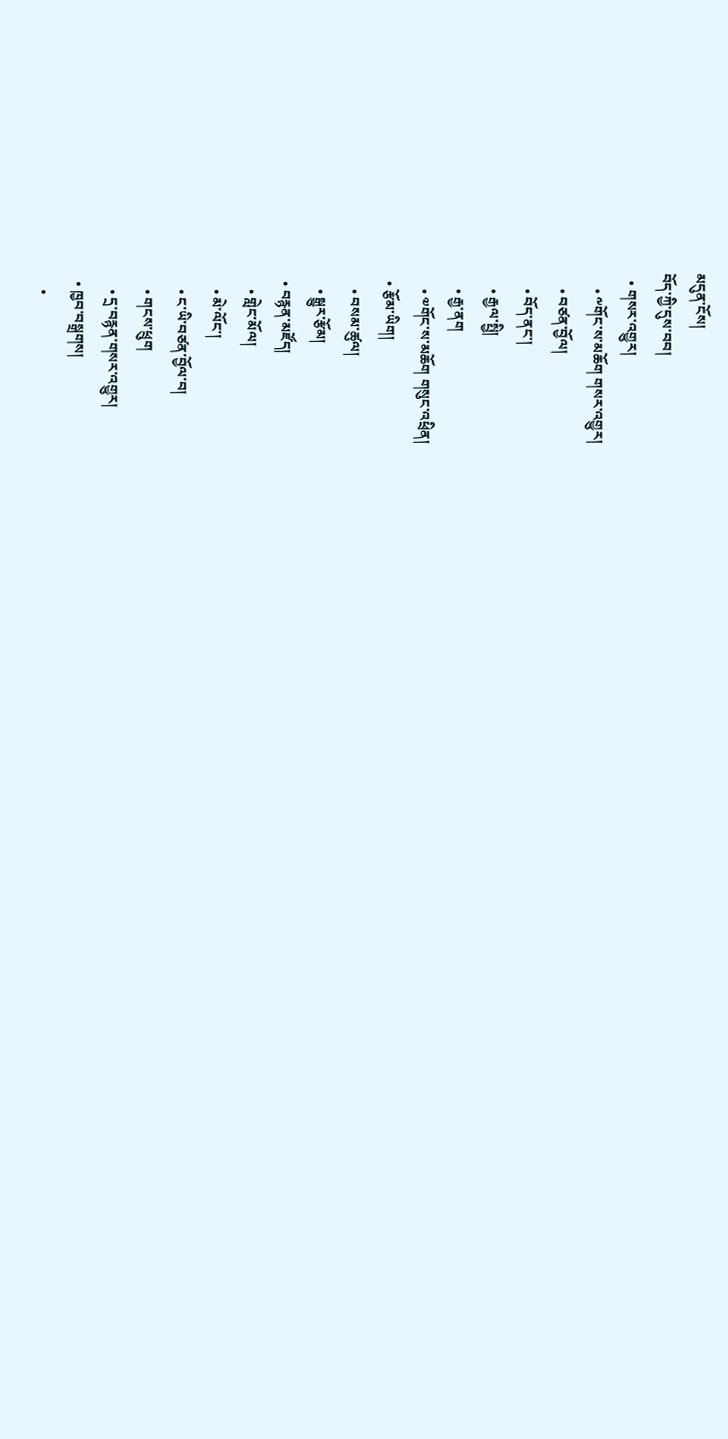མདུན་ངོས།
བོད་ཀྱི་དུས་བབ།
  • གསར་འགྱུར།
    • ༸གོང་ས་མཆོག གསར་འགྱུར།
    • བཙན་བྱོལ།
    • བོད་ནང་།
    • རྒྱལ་སྤྱི།
    • རྒྱ་ནག
    • ༧གོང་ས་མཆོག གསུང་འཕྲིན།
  • རྩོམ་ཡིག།
    • བསམ་ཚུལ།
    • སྒྱུར་རྩོམ།
  • བརྙན་མཛོད།
    • གླེང་མོལ།
    • མེ་ལོང་།
    • ང་ཡི་བཙན་བྱོལ་བ།
    • གངས་ཕྲུག
    • དྲ་བརྙན་གསར་འགྱུར།
  • ཁྱབ་བསྒྲགས།
    •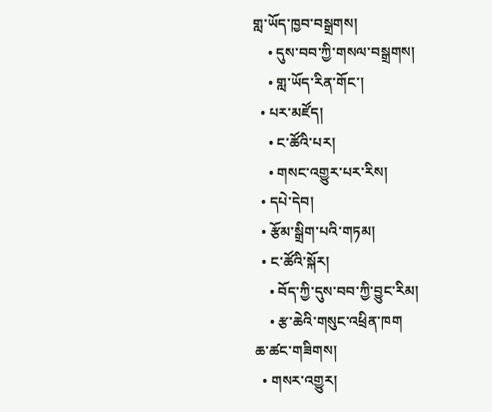གླ་ཡོད་ཁྱབ་བསྒྲགས།
    • དུས་བབ་ཀྱི་གསལ་བསྒྲགས།
    • གླ་ཡོད་རིན་གོང་།
  • པར་མཛོད།
    • ང་ཚོའི་པར།
    • གསང་འགྱུར་པར་རིས།
  • དཔེ་དེབ།
  • རྩོམ་སྒྲིག་པའི་གཏམ།
  • ང་ཚོའི་སྐོར།
    • བོད་ཀྱི་དུས་བབ་ཀྱི་བྱུང་རིམ།
    • རྩ་ཆེའི་གསུང་འཕྲིན་ཁག
ཆ་ཚང་གཟིགས།
  • གསར་འགྱུར།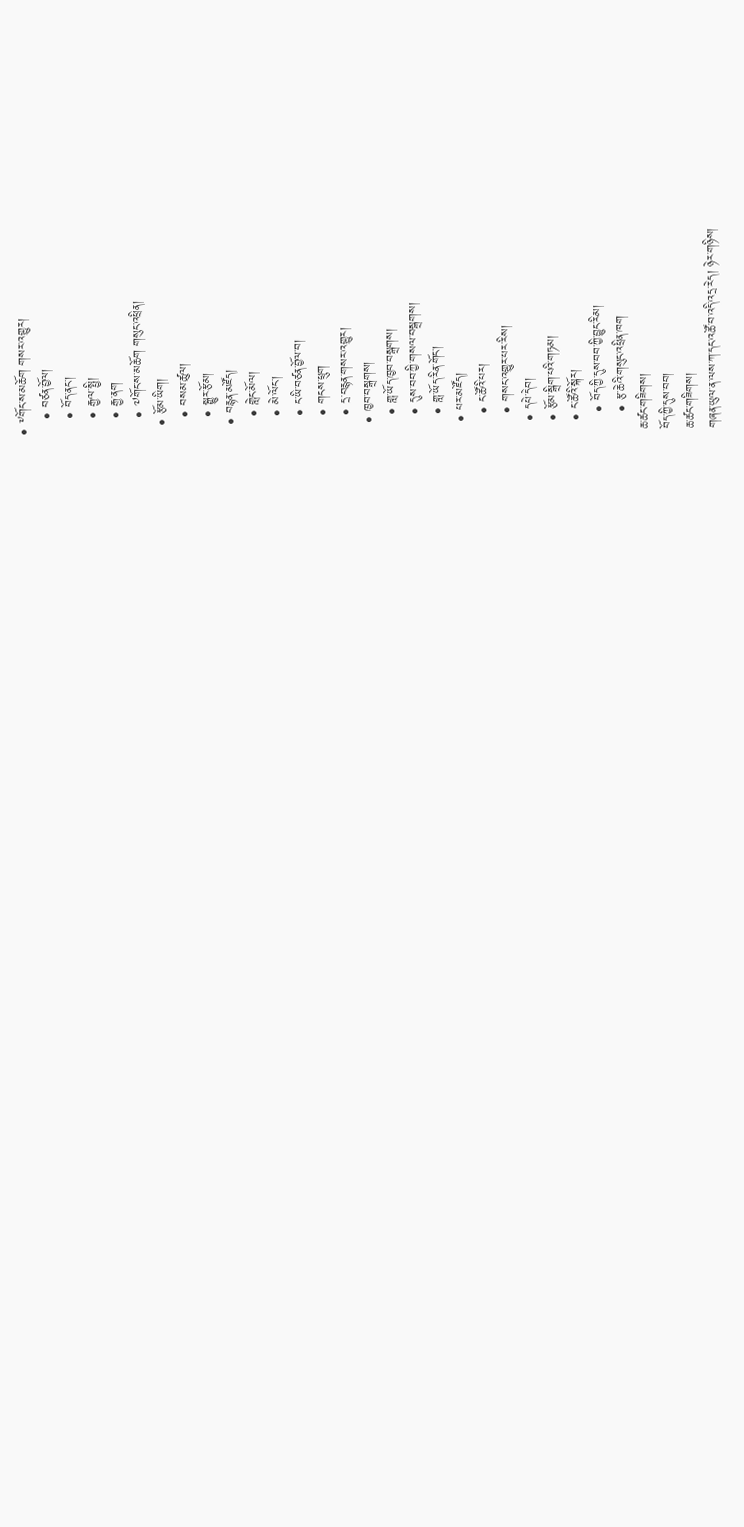• ༸གོང་ས་མཆོག གསར་འགྱུར།
    • བཙན་བྱོལ།
    • བོད་ནང་།
    • རྒྱལ་སྤྱི།
    • རྒྱ་ནག
    • ༧གོང་ས་མཆོག གསུང་འཕྲིན།
  • རྩོམ་ཡིག།
    • བསམ་ཚུལ།
    • སྒྱུར་རྩོམ།
  • བརྙན་མཛོད།
    • གླེང་མོལ།
    • མེ་ལོང་།
    • ང་ཡི་བཙན་བྱོལ་བ།
    • གངས་ཕྲུག
    • དྲ་བརྙན་གསར་འགྱུར།
  • ཁྱབ་བསྒྲགས།
    • གླ་ཡོད་ཁྱབ་བསྒྲགས།
    • དུས་བབ་ཀྱི་གསལ་བསྒྲགས།
    • གླ་ཡོད་རིན་གོང་།
  • པར་མཛོད།
    • ང་ཚོའི་པར།
    • གསང་འགྱུར་པར་རིས།
  • དཔེ་དེབ།
  • རྩོམ་སྒྲིག་པའི་གཏམ།
  • ང་ཚོའི་སྐོར།
    • བོད་ཀྱི་དུས་བབ་ཀྱི་བྱུང་རིམ།
    • རྩ་ཆེའི་གསུང་འཕྲིན་ཁག
ཆ་ཚང་གཟིགས།
བོད་ཀྱི་དུས་བབ།
ཆ་ཚང་གཟིགས།
གཞན་ཡུལ་ན་ལས་ཀ་དང་འཚོ་བ་འདི་འདྲ་རེད། ཉེར་གཉིས།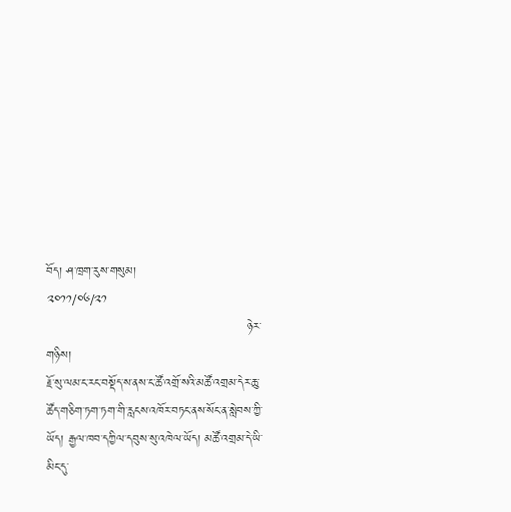བོད། ཤ་ཁྲག་རུས་གསུམ།
༢༠༡༡/༠༦/༢༡
                                                 ཉེར་གཉིས།
རྗོ་སུ་ལམ་ང་རང་བསྡོད་ས་ནས་ང་ཚོ་འགྲོ་སའི་མཚོ་འགྲམ་དེར་ཆུ་ཚོད་གཅིག་ཏག་ཏག་གི་རླངས་འཁོར་བཏང་ནས་སོང་ན་སླེབས་ཀྱི་ཡོད། རྒྱལ་ཁབ་དཀྱིལ་དབུས་སུ་འཁེལ་ཡོད། མཚོ་འགྲམ་དེ་ཡི་མིང་དུ་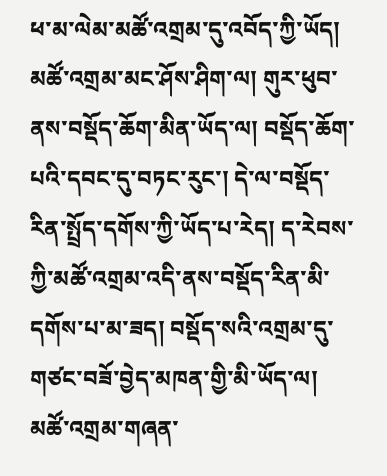ཕ་མ་ལེམ་མཚོ་འགྲམ་དུ་འབོད་ཀྱི་ཡོད། མཚོ་འགྲམ་མང་ཤོས་ཤིག་ལ། གུར་ཕུབ་ནས་བསྡོད་ཆོག་མིན་ཡོད་ལ། བསྡོད་ཆོག་པའི་དབང་དུ་བཏང་རུང་། དེ་ལ་བསྡོད་རིན་སྤྲོད་དགོས་ཀྱི་ཡོད་པ་རེད། ད་རེབས་ཀྱི་མཚོ་འགྲམ་འདི་ནས་བསྡོད་རིན་མི་དགོས་པ་མ་ཟད། བསྡོད་སའི་འགྲམ་དུ་གཙང་བཟོ་བྱེད་མཁན་གྱི་མི་ཡོད་ལ། མཚོ་འགྲམ་གཞན་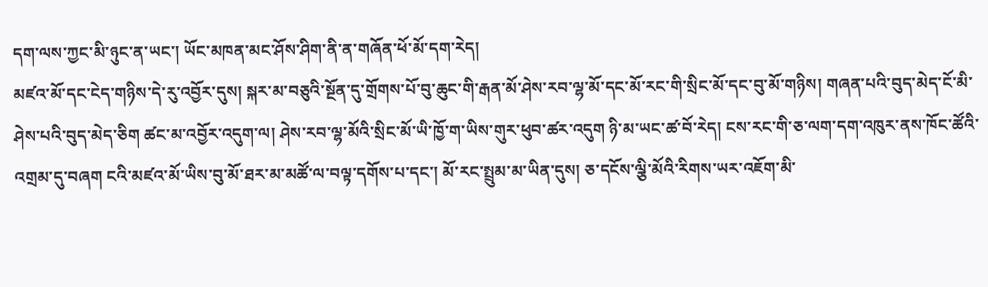དག་ལས་ཀྱང་མི་ཉུང་ན་ཡང་། ཡོང་མཁན་མང་ཤོས་ཤིག་ནི་ན་གཞོན་ཕོ་མོ་དག་རེད།
མཛའ་མོ་དང་ངེད་གཉིས་དེ་རུ་འབྱོར་དུས། སྐར་མ་བཅུའི་སྔོན་དུ་གྲོགས་པོ་བུ་ཆུང་གི་རྒན་མོ་ཤེས་རབ་ལྷ་མོ་དང་མོ་རང་གི་སྲིང་མོ་དང་བུ་མོ་གཉིས། གཞན་པའི་བུད་མེད་ངོ་མི་ཤེས་པའི་བུད་མེད་ཅིག ཚང་མ་འབྱོར་འདུག་ལ། ཤེས་རབ་ལྷ་མོའི་སྲིང་མོ་ཡི་ཁྱོ་ག་ཡིས་གུར་ཕུབ་ཚར་འདུག ཉི་མ་ཡང་ཚ་བོ་རེད། ངས་རང་གི་ཅ་ལག་དག་འཁུར་ནས་ཁོང་ཚོའི་འགྲམ་དུ་བཞག ངའི་མཛའ་མོ་ཡིས་བུ་མོ་ཐར་མ་མཚོ་ལ་བལྟ་དགོས་པ་དང་། མོ་རང་སྤྲུམ་མ་ཡིན་དུས། ཅ་དངོས་ལྕི་མོའི་རིགས་ཡར་འཇོག་མི་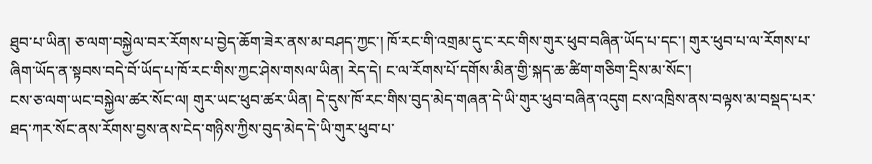ཐུབ་པ་ཡིན། ཅ་ལག་བསྐྱེལ་བར་རོགས་པ་བྱེད་ཆོག་ཟེར་ནས་མ་བཤད་ཀྱང་། ཁོ་རང་གི་འགྲམ་དུ་ང་རང་གིས་གུར་ཕུབ་བཞིན་ཡོད་པ་དང་། གུར་ཕུབ་པ་ལ་རོགས་པ་ཞིག་ཡོད་ན་སྟབས་བདེ་བོ་ཡོད་པ་ཁོ་རང་གིས་ཀྱང་ཤེས་གསལ་ཡིན། རེད་དེ། ང་ལ་རོགས་པོ་དགོས་མིན་གྱི་སྐད་ཆ་ཚིག་གཅིག་དྲིས་མ་སོང་།
ངས་ཅ་ལག་ཡང་བསྐྱེལ་ཚར་སོང་ལ། གུར་ཡང་ཕུབ་ཚར་ཡིན། དེ་དུས་ཁོ་རང་གིས་བུད་མེད་གཞན་དེ་ཡི་གུར་ཕུབ་བཞིན་འདུག ངས་འཁྲིས་ནས་བལྟས་མ་བསྡད་པར་ཐད་ཀར་སོང་ནས་རོགས་བྱས་ནས་ངེད་གཉིས་ཀྱིས་བུད་མེད་དེ་ཡི་གུར་ཕུབ་པ་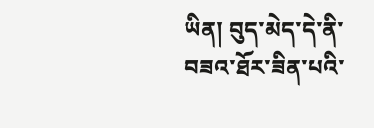ཡིན། བུད་མེད་དེ་ནི་བཟའ་ཐོར་ཟིན་པའི་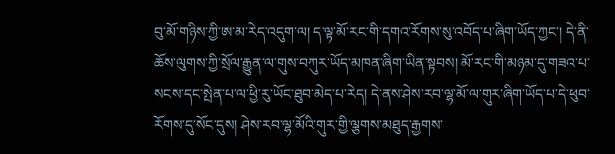བུ་མོ་གཉིས་ཀྱི་ཨ་མ་རེད་འདུག་ལ། ད་ལྟ་མོ་རང་གི་དགའ་རོགས་སུ་འབོད་པ་ཞིག་ཡོད་ཀྱང་། དེ་ནི་ཆོས་ལུགས་ཀྱི་སྲོལ་རྒྱུན་ལ་གུས་བཀུར་ཡོད་མཁན་ཞིག་ཡིན་སྟབས། མོ་རང་གི་མཉམ་དུ་གཟའ་པ་སངས་དང་སྤེན་པ་ལ་ཕྱི་རུ་ཡོང་ཐུབ་མེད་པ་རེད། དེ་ནས་ཤེས་རབ་ལྷ་མོ་ལ་གུར་ཞིག་ཡོད་པ་དེ་ཕུབ་རོགས་དུ་སོང་དུས། ཤེས་རབ་ལྷ་མོའི་གུར་གྱི་ལྕགས་མཐུད་རྒྱགས་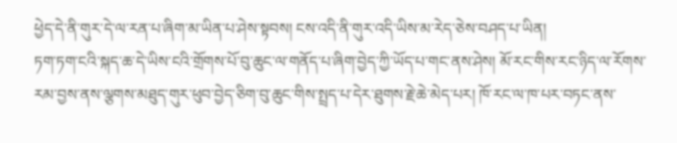ཕྱེད་དེ་ནི་གུར་དེ་ལ་རན་པ་ཞིག་མ་ཡིན་པ་ཤེས་སྟབས། ངས་འདི་ནི་གུར་འདི་ཡིས་མ་རེད་ཅེས་བཤད་པ་ཡིན།
ཏག་ཏག་ངའི་སྐད་ཆ་དེ་ཡིས་ངའི་གྲོགས་པོ་བུ་ཆུང་ལ་གནོད་པ་ཞིག་བྱེད་ཀྱི་ཡོད་པ་གང་ནས་ཤེས། མོ་རང་གིས་རང་ཉིད་ལ་རོགས་རམ་བྱས་ནས་ལྕགས་མཐུད་གུར་ཕུབ་བྱེད་ཅིག་བུ་ཆུང་གིས་སྤྲད་པ་དེར་ཐུགས་རྗེ་ཆེ་མེད་པར། ཁོ་རང་ལ་ཁ་པར་བཏང་ནས་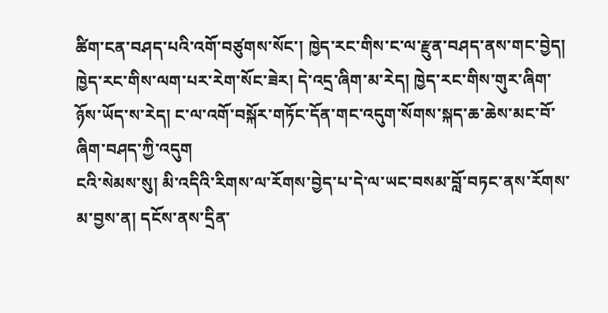ཚིག་ངན་བཤད་པའི་འགོ་བཙུགས་སོང་། ཁྱེད་རང་གིས་ང་ལ་རྫུན་བཤད་ནས་གང་བྱེད། ཁྱེད་རང་གིས་ལག་པར་རེག་སོང་ཟེར། དེ་འདྲ་ཞིག་མ་རེད། ཁྱེད་རང་གིས་གུར་ཞིག་ཉོས་ཡོད་ས་རེད། ང་ལ་འགོ་བསྐོར་གཏོང་དོན་གང་འདུག་སོགས་སྐད་ཆ་ཆེས་མང་བོ་ཞིག་བཤད་ཀྱི་འདུག
ངའི་སེམས་སུ། མི་འདིའི་རིགས་ལ་རོགས་བྱེད་པ་དེ་ལ་ཡང་བསམ་བློ་བཏང་ནས་རོགས་མ་བྱས་ན། དངོས་ནས་དྲིན་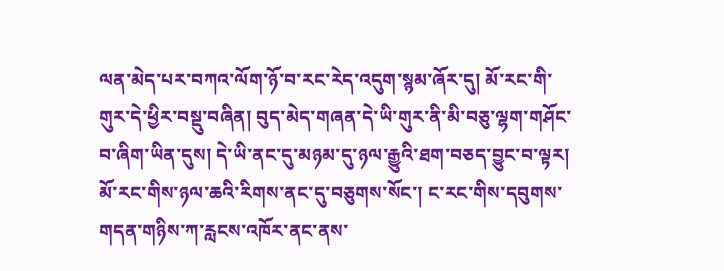ལན་མེད་པར་བཀའ་ལོག་ཉོ་བ་རང་རེད་འདུག་སྙམ་ཞོར་དུ། མོ་རང་གི་གུར་དེ་ཕྱིར་བསྡུ་བཞིན། བུད་མེད་གཞན་དེ་ཡི་གུར་ནི་མི་བཅུ་ལྷག་གཤོང་བ་ཞིག་ཡིན་དུས། དེ་ཡི་ནང་དུ་མཉམ་དུ་ཉལ་རྒྱུའི་ཐག་བཅད་བྱུང་བ་ལྟར། མོ་རང་གིས་ཉལ་ཆའི་རིགས་ནང་དུ་བཅུགས་སོང་། ང་རང་གིས་དབུགས་གདན་གཉིས་ཀ་རླངས་འཁོར་ནང་ནས་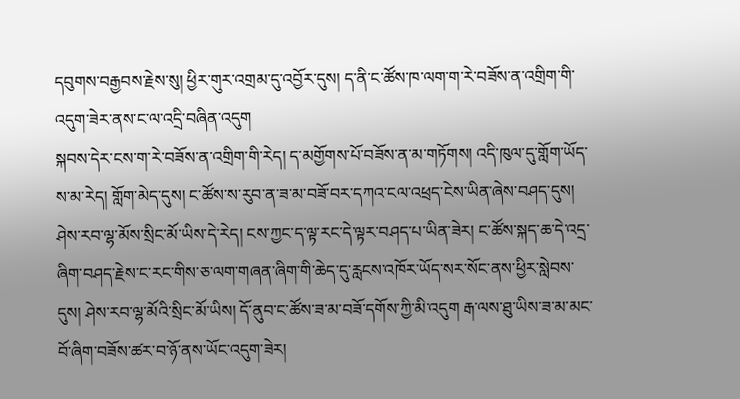དབུགས་བརྒྱབས་རྗེས་སུ། ཕྱིར་གུར་འགྲམ་དུ་འབྱོར་དུས། ད་ནི་ང་ཚོས་ཁ་ལག་ག་རེ་བཟོས་ན་འགྲིག་གི་འདུག་ཟེར་ནས་ང་ལ་འདྲི་བཞིན་འདུག
སྐབས་དེར་ངས་ག་རེ་བཟོས་ན་འགྲིག་གི་རེད། ད་མགྱོགས་པོ་བཟོས་ན་མ་གཏོགས། འདི་ཁུལ་དུ་གློག་ཡོད་ས་མ་རེད། གློག་མེད་དུས། ང་ཚོས་ས་རུབ་ན་ཟ་མ་བཟོ་བར་དཀའ་ངལ་འཕྲད་ངེས་ཡིན་ཞེས་བཤད་དུས། ཤེས་རབ་ལྷ་མོས་སྲིང་མོ་ཡིས་དེ་རེད། ངས་ཀྱང་ད་ལྟ་རང་དེ་ལྟར་བཤད་པ་ཡིན་ཟེར། ང་ཚོས་སྐད་ཆ་དེ་འདྲ་ཞིག་བཤད་རྗེས་ང་རང་གིས་ཅ་ལག་གཞན་ཞིག་གི་ཆེད་དུ་རླངས་འཁོར་ཡོད་སར་སོང་ནས་ཕྱིར་སླེབས་དུས། ཤེས་རབ་ལྷ་མོའི་སྲིང་མོ་ཡིས། དོ་ནུབ་ང་ཚོས་ཟ་མ་བཟོ་དགོས་ཀྱི་མི་འདུག རྒ་ལས་ཐུ་ཡིས་ཟ་མ་མང་བོ་ཞིག་བཟོས་ཚར་བ་ཉོ་ནས་ཡོང་འདུག་ཟེར།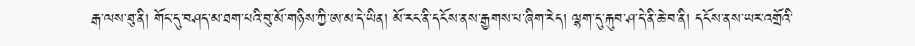རྒ་ལས་ཐུ་ནི། གོང་དུ་བཤད་མ་ཐག་པའི་བུ་མོ་གཉིས་ཀྱི་ཨ་མ་དེ་ཡིན། མོ་རང་ནི་དངོས་ནས་རྒྱགས་པ་ཞིག་རེད། ལྷག་དུ་རྐུབ་ཤ་དེ་ནི་ཆེ་བ་ནི། དངོས་ནས་ཡར་འགྲོའི་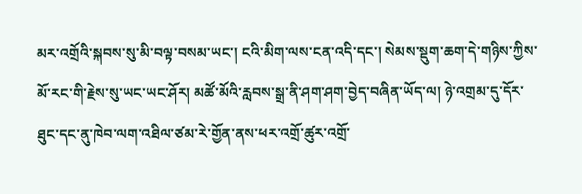མར་འགྲོའི་སྐབས་སུ་མི་བལྟ་བསམ་ཡང་། ངའི་མིག་ལས་ངན་འདི་དང་། སེམས་སྡུག་ཆག་དེ་གཉིས་ཀྱིས་མོ་རང་གི་རྗེས་སུ་ཡང་ཡང་ཤོར། མཚོ་མོའི་རླབས་སྒྲ་ནི་ཤག་ཤག་བྱེད་བཞིན་ཡོད་ལ། ཉེ་འགྲམ་དུ་དོར་ཐུང་དང་ནུ་ཁེབ་ལག་འཐིལ་ཙམ་རེ་གྱོན་ནས་ཕར་འགྲོ་ཚུར་འགྲོ་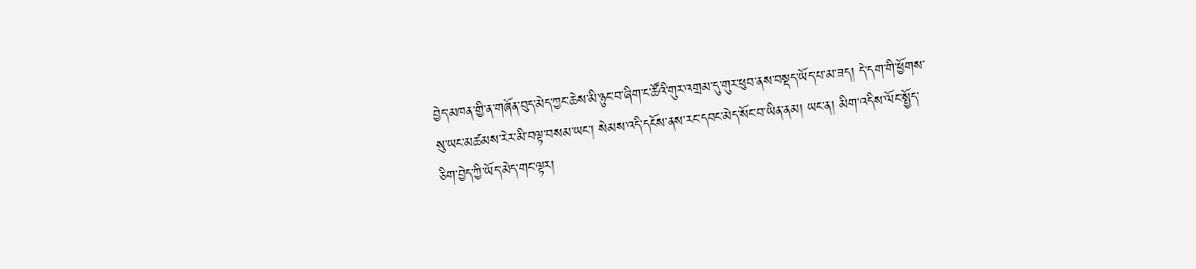བྱེད་མཁན་གྱི་ན་གཞོན་བུད་མེད་ཀྱང་ཆེས་མི་ཉུང་བ་ཞིག་ང་ཚོའི་གུར་འགྲམ་དུ་གུར་ཕུབ་ནས་བསྡད་ཡོད་པ་མ་ཟད། དེ་དག་གི་ཕྱོགས་སུ་ཡང་མཚམས་རེར་མི་བལྟ་བསམ་ཡང་། སེམས་འདི་དངོས་ནས་རང་དབང་མེད་སོང་བ་ཡིན་ནམ། ཡང་ན། མིག་འདིས་ལོང་སྤྱོད་ཅིག་བྱེད་ཀྱི་ཡོད་མེད་གང་ལྟར།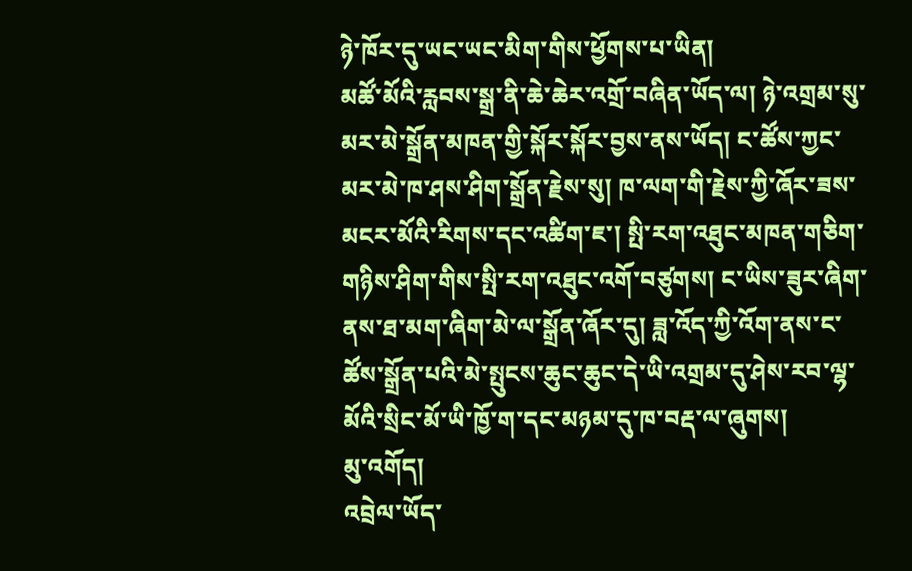ཉེ་ཁོར་དུ་ཡང་ཡང་མིག་གིས་ཕྱོགས་པ་ཡིན།
མཚོ་མོའི་རླབས་སྒྲ་ནི་ཆེ་ཆེར་འགྲོ་བཞིན་ཡོད་ལ། ཉེ་འགྲམ་སུ་མར་མེ་སྒྲོན་མཁན་གྱི་སྐོར་སྐོར་བྱས་ནས་ཡོད། ང་ཚོས་ཀྱང་མར་མེ་ཁ་ཤས་ཤིག་སྒྲོན་རྗེས་སུ། ཁ་ལག་གི་རྗེས་ཀྱི་ཞོར་ཟས་མངར་མོའི་རིགས་དང་འཚིག་ཇ་། སྤི་རག་འཐུང་མཁན་གཅིག་གཉིས་ཤིག་གིས་སྤི་རག་འཐུང་འགོ་བཙུགས། ང་ཡིས་ཟུར་ཞིག་ནས་ཐ་མག་ཞིག་མེ་ལ་སྒྲོན་ཞོར་དུ། ཟླ་འོད་ཀྱི་འོག་ནས་ང་ཚོས་སྒྲོན་པའི་མེ་སྤུངས་ཆུང་ཆུང་དེ་ཡི་འགྲམ་དུ་ཤེས་རབ་ལྷ་མོའི་སྲིང་མོ་ཡི་ཁྱོ་ག་དང་མཉམ་དུ་ཁ་བརྡ་ལ་ཞུགས།
མུ་འགོད།
འབྲེལ་ཡོད་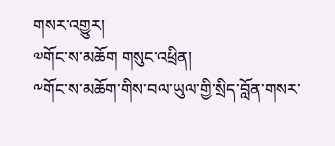གསར་འགྱུར།
༧གོང་ས་མཆོག གསུང་འཕྲིན།
༸གོང་ས་མཆོག་གིས་བལ་ཡུལ་གྱི་སྲིད་བློན་གསར་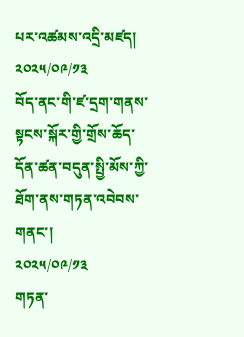པར་འཚམས་འདྲི་མཛད།
༢༠༢༥/༠༩/༡༣
བོད་ནང་གི་ཛ་དྲག་གནས་སྟངས་སྐོར་གྱི་གྲོས་ཆོད་དོན་ཚན་བདུན་སྤྱི་མོས་ཀྱི་ཐོག་ནས་གཏན་འབེབས་གནང་།
༢༠༢༥/༠༩/༡༣
གཏན་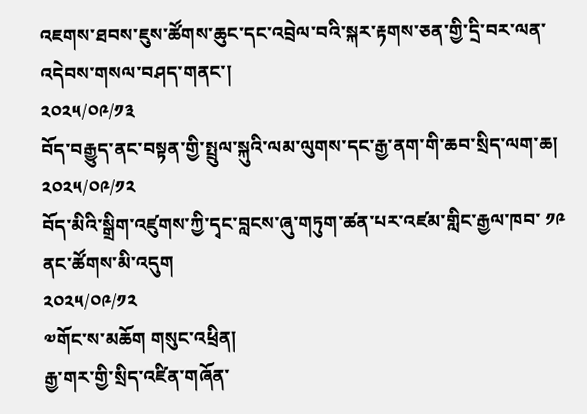འཇགས་ཐབས་ཇུས་ཚོགས་ཆུང་དང་འབྲེལ་བའི་སྐར་རྟགས་ཅན་གྱི་དྲི་བར་ལན་འདེབས་གསལ་བཤད་གནང་།
༢༠༢༥/༠༩/༡༣
བོད་བརྒྱུད་ནང་བསྟན་གྱི་སྤྲུལ་སྐུའི་ལམ་ལུགས་དང་རྒྱ་ནག་གི་ཆབ་སྲིད་ལག་ཆ།
༢༠༢༥/༠༩/༡༢
བོད་མིའི་སྒྲིག་འཛུགས་ཀྱི་དྭང་བླངས་ཞུ་གཏུག་ཚན་པར་འཛམ་གླིང་རྒྱལ་ཁབ་ ༡༩ ནང་ཚོགས་མི་འདུག
༢༠༢༥/༠༩/༡༢
༧གོང་ས་མཆོག གསུང་འཕྲིན།
རྒྱ་གར་གྱི་སྲིད་འཛིན་གཞོན་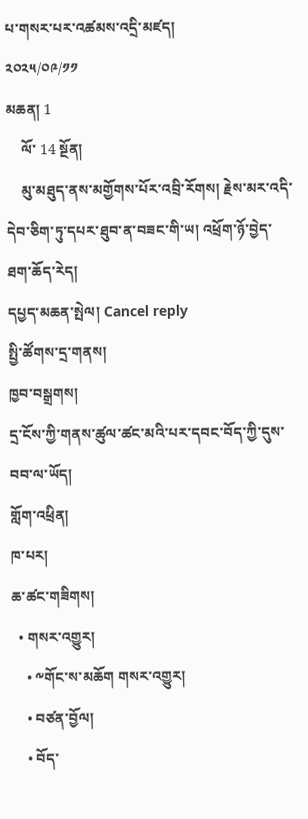པ་གསར་པར་འཚམས་འདྲི་མཛད།
༢༠༢༥/༠༩/༡༡
མཆན། 1
    ལོ་ 14 སྔོན།
    མུ་མཐུད་ནས་མགྱོགས་པོར་འབྲི་རོགས། རྗེས་མར་འདི་དེབ་ཅིག་ཏུ་དཔར་ཐུབ་ན་བཟང་གི་ཡ། འཕྲོག་ཉོ་བྱེད་ཐག་ཆོད་རེད།
དཔྱད་མཆན་སྤེལ། Cancel reply
སྤྱི་ཚོགས་དྲ་གནས།
ཁྱབ་བསྒྲགས།
དྲ་ངོས་ཀྱི་གནས་ཚུལ་ཚང་མའི་པར་དབང་བོད་ཀྱི་དུས་བབ་ལ་ཡོད།
གློག་འཕྲིན།
ཁ་པར།
ཆ་ཚང་གཟིགས།
  • གསར་འགྱུར།
    • ༸གོང་ས་མཆོག གསར་འགྱུར།
    • བཙན་བྱོལ།
    • བོད་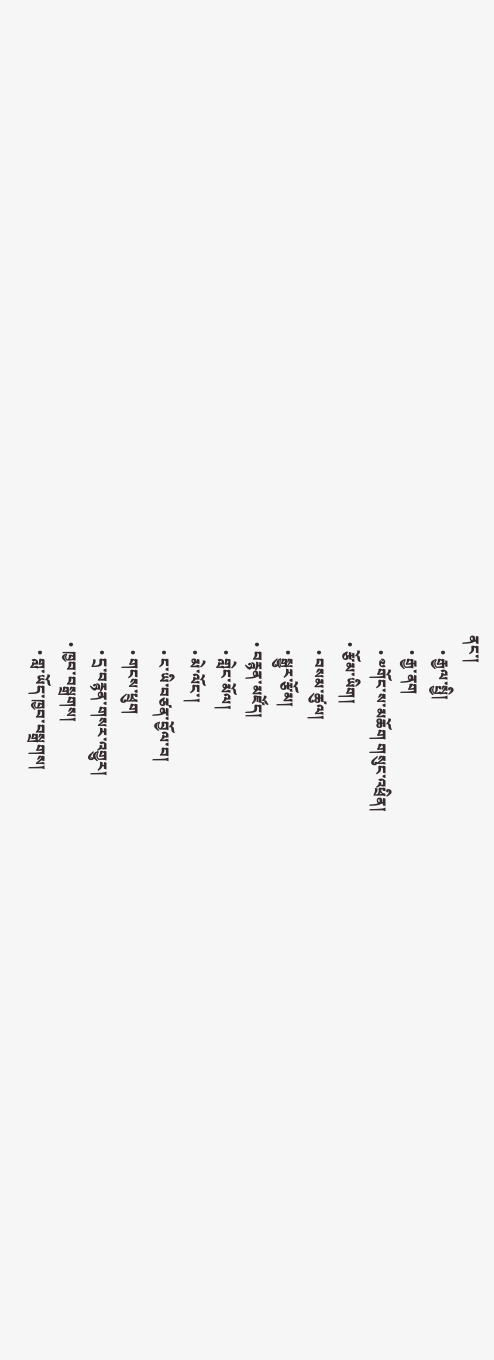ནང་།
    • རྒྱལ་སྤྱི།
    • རྒྱ་ནག
    • ༧གོང་ས་མཆོག གསུང་འཕྲིན།
  • རྩོམ་ཡིག།
    • བསམ་ཚུལ།
    • སྒྱུར་རྩོམ།
  • བརྙན་མཛོད།
    • གླེང་མོལ།
    • མེ་ལོང་།
    • ང་ཡི་བཙན་བྱོལ་བ།
    • གངས་ཕྲུག
    • དྲ་བརྙན་གསར་འགྱུར།
  • ཁྱབ་བསྒྲགས།
    • གླ་ཡོད་ཁྱབ་བསྒྲགས།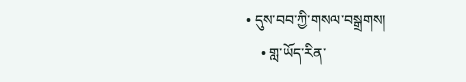• དུས་བབ་ཀྱི་གསལ་བསྒྲགས།
    • གླ་ཡོད་རིན་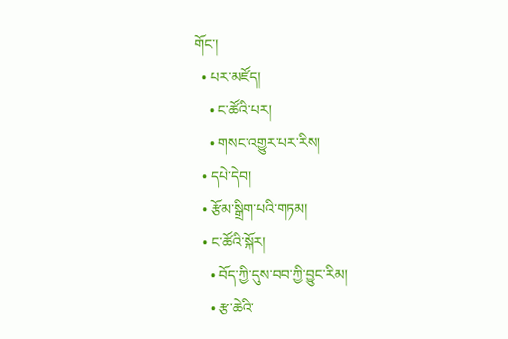གོང་།
  • པར་མཛོད།
    • ང་ཚོའི་པར།
    • གསང་འགྱུར་པར་རིས།
  • དཔེ་དེབ།
  • རྩོམ་སྒྲིག་པའི་གཏམ།
  • ང་ཚོའི་སྐོར།
    • བོད་ཀྱི་དུས་བབ་ཀྱི་བྱུང་རིམ།
    • རྩ་ཆེའི་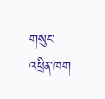གསུང་འཕྲིན་ཁག